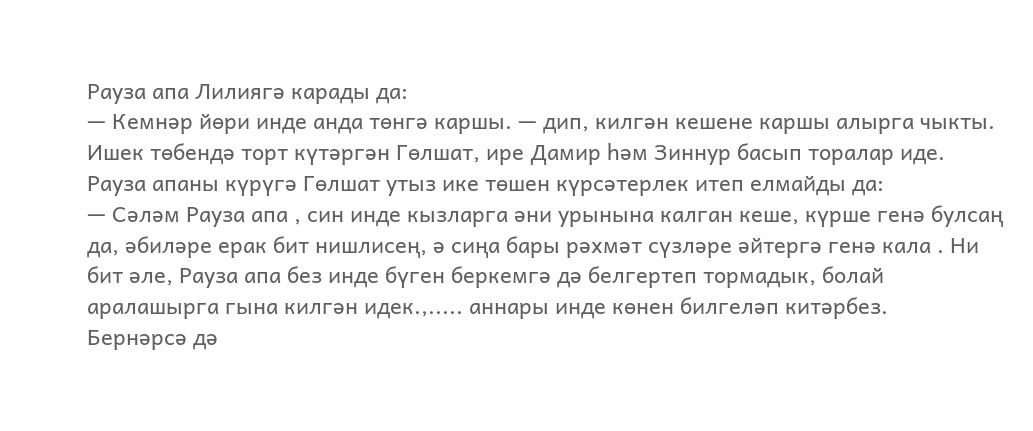Рауза апа Лилиягә карады да:
— Кемнәр йөри инде анда төнгә каршы. — дип, килгән кешене каршы алырга чыкты. Ишек төбендә торт күтәргән Гөлшат, ире Дамир һәм Зиннур басып торалар иде. Рауза апаны күрүгә Гөлшат утыз ике төшен күрсәтерлек итеп елмайды да:
— Сәләм Рауза апа , син инде кызларга әни урынына калган кеше, күрше генә булсаң да, әбиләре ерак бит нишлисең, ә сиңа бары рәхмәт сүзләре әйтергә генә кала . Ни бит әле, Рауза апа без инде бүген беркемгә дә белгертеп тормадык, болай аралашырга гына килгән идек.,..... аннары инде көнен билгеләп китәрбез.
Бернәрсә дә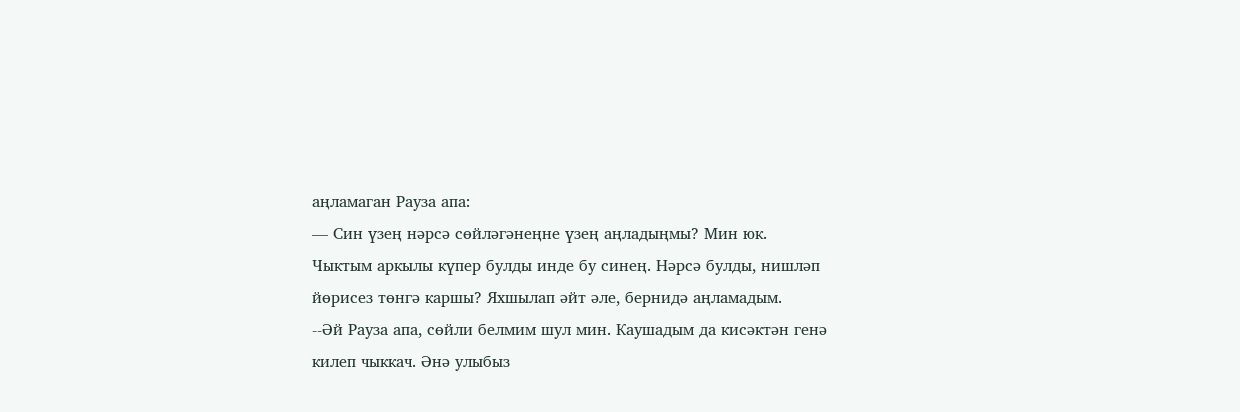аңламаган Рауза апа:
— Син үзең нәрсә сөйләгәнеңне үзең аңладыңмы? Мин юк. Чыктым аркылы күпер булды инде бу синең. Нәрсә булды, нишләп йөрисез төнгә каршы? Яхшылап әйт әле, бернидә аңламадым.
--Әй Рауза апа, сөйли белмим шул мин. Каушадым да кисәктән генә килеп чыккач. Әнә улыбыз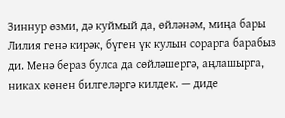Зиннур өзми, дә куймый да, өйләнәм, миңа бары Лилия генә кирәк, бүген үк кулын сорарга барабыз ди. Менә бераз булса да сөйләшергә, аңлашырга, никах көнен билгеләргә килдек. — диде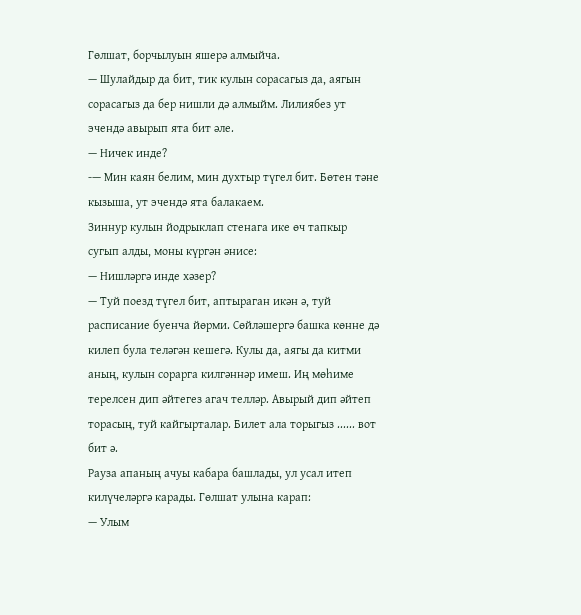Гөлшат, борчылуын яшерә алмыйча.
— Шулайдыр да бит, тик кулын сорасагыз да, аягын сорасагыз да бер нишли дә алмыйм. Лилиябез ут эчендә авырып ята бит әле.
— Ничек инде?
-— Мин каян белим, мин духтыр түгел бит. Бөтен тәне кызыша, ут эчендә ята балакаем.
Зиннур кулын йодрыклап стенага ике өч тапкыр сугып алды, моны күргән әнисе:
— Нишләргә инде хәзер?
— Туй поезд түгел бит, аптыраган икән ә, туй расписание буенча йөрми. Сөйләшергә башка көнне дә килеп була теләгән кешегә. Кулы да, аягы да китми аның, кулын сорарга килгәннәр имеш. Иң мөһиме терелсен дип әйтегез агач телләр. Авырый дип әйтеп торасың, туй кайгырталар. Билет ала торыгыз ...... вот бит ә.
Рауза апаның ачуы кабара башлады, ул усал итеп килүчеләргә карады. Гөлшат улына карап:
— Улым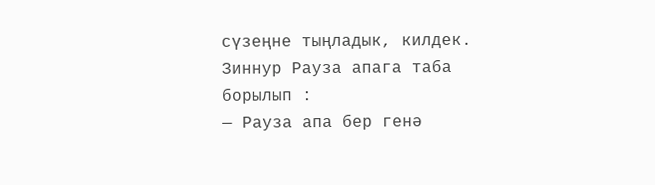сүзеңне тыңладык, килдек. Зиннур Рауза апага таба борылып :
— Рауза апа бер генә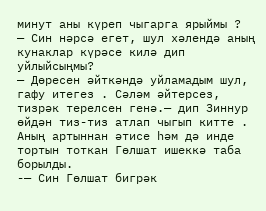минут аны күреп чыгарга ярыймы ?
— Син нәрсә егет, шул хәлендә аның кунаклар күрәсе килә дип уйлыйсыңмы?
— Дөресен әйткәндә уйламадым шул, гафу итегез . Сәләм әйтерсез, тизрәк терелсен генә.— дип Зиннур өйдән тиз-тиз атлап чыгып китте . Аның артыннан әтисе һәм дә инде тортын тоткан Гөлшат ишеккә таба борылды.
-— Син Гөлшат бигрәк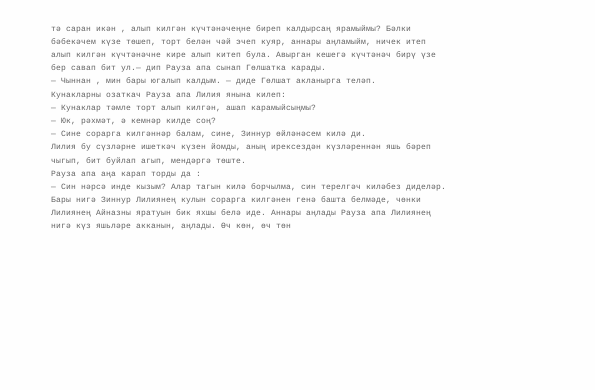тә саран икән , алып килгән күчтәнәчеңне биреп калдырсаң ярамыймы? Бәлки бәбекәчем күзе төшеп, торт белән чәй эчеп куяр, аннары аңламыйм, ничек итеп алып килгән күчтәнәчне кире алып китеп була. Авырган кешегә күчтәнәч бирү үзе бер савап бит ул.— дип Рауза апа сынап Гөлшатка карады.
— Чыннан , мин бары югалып калдым. — диде Гөлшат акланырга теләп.
Кунакларны озаткач Рауза апа Лилия янына килеп:
— Кунаклар тәмле торт алып килгән, ашап карамыйсыңмы?
— Юк, рәхмәт, ә кемнәр килде соң?
— Сине сорарга килгәннәр балам, сине, Зиннур өйләнәсем килә ди.
Лилия бу сүзләрне ишеткәч күзен йомды, аның ирексездән күзләреннән яшь бәреп чыгып, бит буйлап агып, мендәргә төште.
Рауза апа аңа карап торды да :
— Син нәрсә инде кызым? Алар тагын килә борчылма, син терелгәч киләбез диделәр.
Бары нигә Зиннур Лилиянең кулын сорарга килгәнен генә башта белмәде, чөнки Лилиянең Айназны яратуын бик яхшы белә иде. Аннары аңлады Рауза апа Лилиянең нигә күз яшьләре акканын, аңлады. Өч көн, өч төн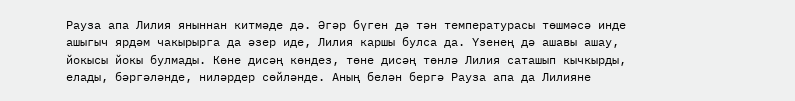Рауза апа Лилия яныннан китмәде дә. Әгәр бүген дә тән температурасы төшмәсә инде ашыгыч ярдәм чакырырга да әзер иде, Лилия каршы булса да. Үзенең дә ашавы ашау, йокысы йокы булмады. Көне дисәң көндез, төне дисәң төнлә Лилия саташып кычкырды, елады, бәргәләнде, ниләрдер сөйләнде. Аның белән бергә Рауза апа да Лилияне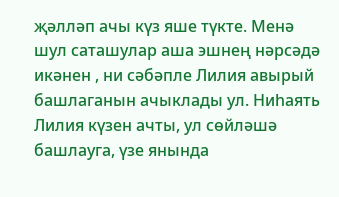җәлләп ачы күз яше түкте. Менә шул саташулар аша эшнең нәрсәдә икәнен , ни сәбәпле Лилия авырый башлаганын ачыклады ул. Ниһаять Лилия күзен ачты, ул сөйләшә башлауга, үзе янында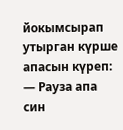йокымсырап утырган күрше апасын күреп:
— Рауза апа син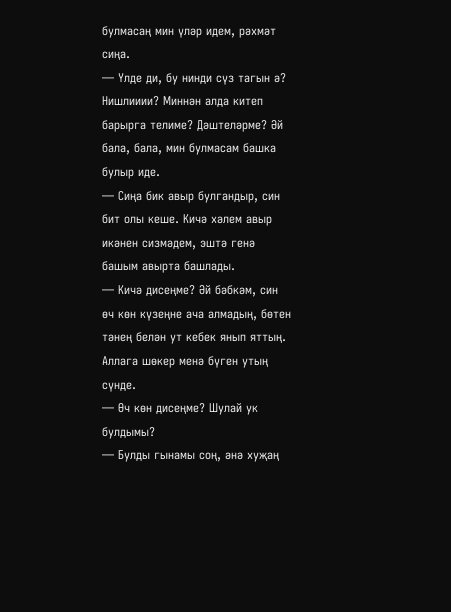булмасаң мин үләр идем, рәхмәт сиңа.
— Үлде ди, бу нинди сүз тагын ә? Нишлииии? Миннән алда китеп барырга телиме? Дәштеләрме? Әй бала, бала, мин булмасам башка булыр иде.
— Сиңа бик авыр булгандыр, син бит олы кеше. Кичә хәлем авыр икәнен сизмәдем, эштә генә башым авырта башлады.
— Кичә дисеңме? Әй бәбкәм, син өч көн күзеңне ача алмадың, бөтен тәнең белән ут кебек янып яттың. Аллага шөкер менә бүген утың сүнде.
— Өч көн дисеңме? Шулай ук булдымы?
— Булды гынамы соң, әнә хуҗаң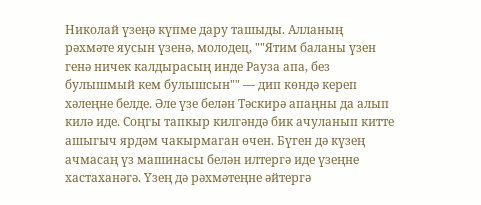Николай үзеңә күпме дару ташыды. Алланың рәхмәте яусын үзенә, молодец, ""Ятим баланы үзен генә ничек калдырасың инде Рауза апа, без булышмый кем булышсын"" — дип көндә кереп хәлеңне белде. Әле үзе белән Тәскирә апаңны да алып килә иде. Соңгы тапкыр килгәндә бик ачуланып китте ашыгыч ярдәм чакырмаган өчен. Бүген дә күзең ачмасаң үз машинасы белән илтергә иде үзеңне хастаханәгә. Үзең дә рәхмәтеңне әйтергә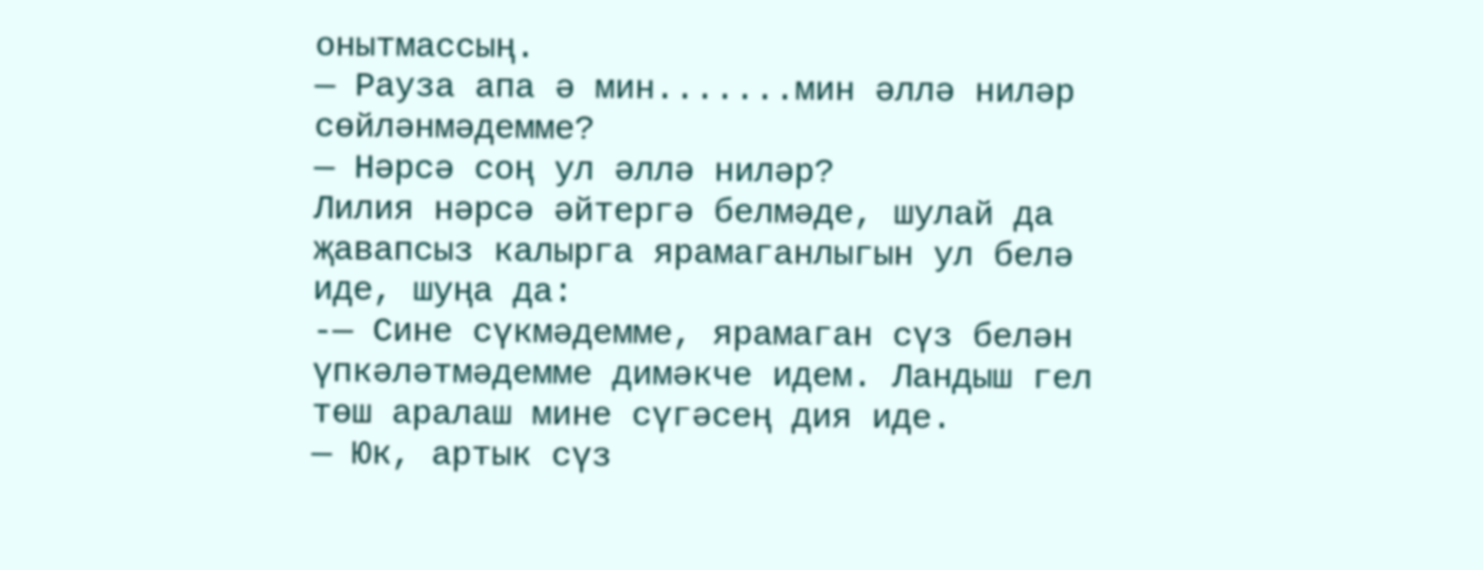онытмассың.
— Рауза апа ә мин.......мин әллә ниләр сөйләнмәдемме?
— Нәрсә соң ул әллә ниләр?
Лилия нәрсә әйтергә белмәде, шулай да җавапсыз калырга ярамаганлыгын ул белә иде, шуңа да:
-— Сине сүкмәдемме, ярамаган сүз белән үпкәләтмәдемме димәкче идем. Ландыш гел төш аралаш мине сүгәсең дия иде.
— Юк, артык сүз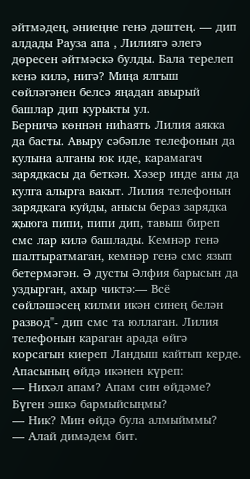әйтмәдең, әниеңне генә дәштең. — дип алдады Рауза апа , Лилиягә әлегә дөресен әйтмәскә булды. Бала терелеп кенә килә, нигә? Миңа ялгыш сөйләгәнен белсә яңадан авырый башлар дип курыкты ул.
Берничә көннән ниһаять Лилия аякка да басты. Авыру сәбәпле телефонын да кулына алганы юк иде, карамагач зарядкасы да беткән. Хәзер инде аны да кулга алырга вакыт. Лилия телефонын зарядкага куйды, анысы бераз зарядка җыюга пипи, пипи дип, тавыш биреп смс лар килә башлады. Кемнәр генә шалтыратмаган, кемнәр генә смс язып бетермәгән. Ә дусты Әлфия барысын да уздырган, ахыр чиктә:— Всё сөйләшәсең килми икән синең белән развод"- дип смс та юллаган. Лилия телефонын караган арада өйгә корсагын киереп Ландыш кайтып керде. Апасының өйдә икәнен күреп:
— Нихәл апам? Апам син өйдәме? Бүген эшкә бармыйсыңмы?
— Ник? Мин өйдә була алмыйммы?
— Алай димәдем бит.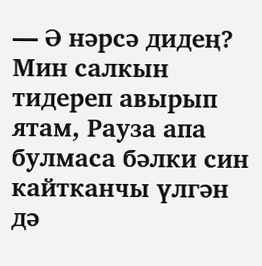— Ә нәрсә дидең? Мин салкын тидереп авырып ятам, Рауза апа булмаса бәлки син кайтканчы үлгән дә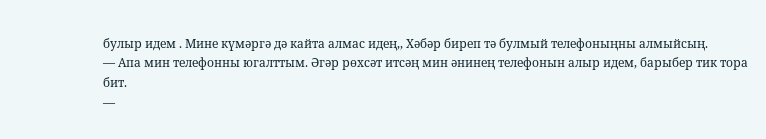булыр идем . Мине күмәргә дә кайта алмас идең,, Хәбәр биреп тә булмый телефоныңны алмыйсың.
— Апа мин телефонны югалттым. Әгәр рөхсәт итсәң мин әнинең телефонын алыр идем, барыбер тик тора бит.
—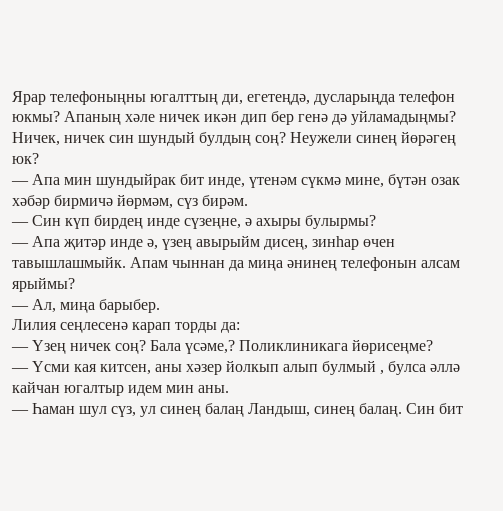Ярар телефоныңны югалттың ди, егетеңдә, дусларыңда телефон юкмы? Апаның хәле ничек икән дип бер генә дә уйламадыңмы? Ничек, ничек син шундый булдың соң? Неужели синең йөрәгең юк?
— Апа мин шундыйрак бит инде, үтенәм сүкмә мине, бүтән озак хәбәр бирмичә йөрмәм, сүз бирәм.
— Син күп бирдең инде сүзеңне, ә ахыры булырмы?
— Апа җитәр инде ә, үзең авырыйм дисең, зинһар өчен тавышлашмыйк. Апам чыннан да миңа әнинең телефонын алсам ярыймы?
— Ал, миңа барыбер.
Лилия сеңлесенә карап торды да:
— Үзең ничек соң? Бала үсәме,? Поликлиникага йөрисеңме?
— Үсми кая китсен, аны хәзер йолкып алып булмый , булса әллә кайчан югалтыр идем мин аны.
— Һаман шул сүз, ул синең балаң Ландыш, синең балаң. Син бит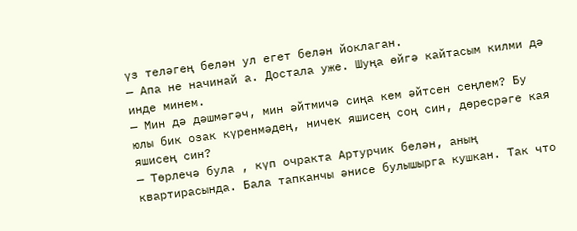үз теләгең белән ул егет белән йоклаган.
— Апа не начинай а. Достала уже. Шуңа өйгә кайтасым килми дә инде минем.
— Мин дә дәшмәгәч, мин әйтмичә сиңа кем әйтсен сеңлем? Бу юлы бик озак күренмәдең, ничек яшисең соң син, дөресрәге кая яшисең син?
— Төрлечә була , күп очракта Артурчик белән, аның квартирасында. Бала тапканчы әнисе булышырга кушкан. Так что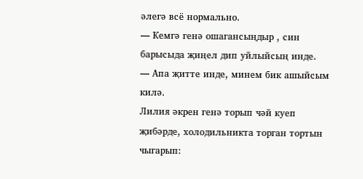әлегә всё нормально.
— Кемгә генә ошагансыңдыр , син барысыда җиңел дип уйлыйсың инде.
— Апа җитте инде, минем бик ашыйсым килә.
Лилия әкрен генә торып чәй куеп җибәрде, холодильникта торган тортын чыгарып: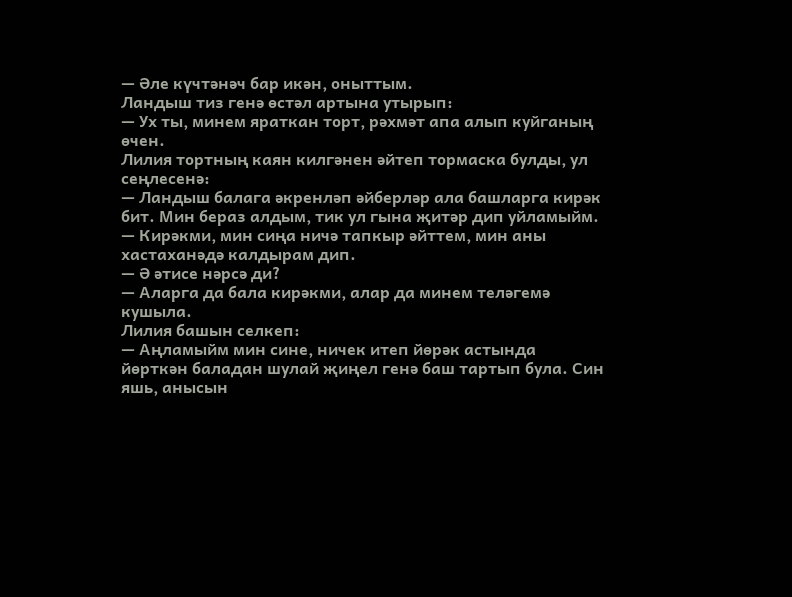— Әле күчтәнәч бар икән, оныттым.
Ландыш тиз генә өстәл артына утырып:
— Ух ты, минем яраткан торт, рәхмәт апа алып куйганың өчен.
Лилия тортның каян килгәнен әйтеп тормаска булды, ул сеңлесенә:
— Ландыш балага әкренләп әйберләр ала башларга кирәк бит. Мин бераз алдым, тик ул гына җитәр дип уйламыйм.
— Кирәкми, мин сиңа ничә тапкыр әйттем, мин аны хастаханәдә калдырам дип.
— Ә әтисе нәрсә ди?
— Аларга да бала кирәкми, алар да минем теләгемә кушыла.
Лилия башын селкеп:
— Аңламыйм мин сине, ничек итеп йөрәк астында йөрткән баладан шулай җиңел генә баш тартып була. Син яшь, анысын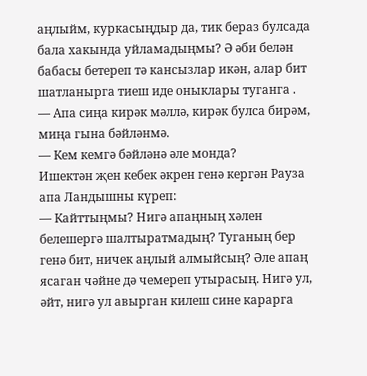аңлыйм, куркасыңдыр да, тик бераз булсада бала хакында уйламадыңмы? Ә әби белән бабасы бетереп тә кансызлар икән, алар бит шатланырга тиеш иде оныклары туганга .
— Апа сиңа кирәк мәллә, кирәк булса бирәм, миңа гына бәйләнмә.
— Кем кемгә бәйләнә әле монда?
Ишектән җен кебек әкрен генә кергән Рауза апа Ландышны күреп:
— Кайттыңмы? Нигә апаңның хәлен белешергә шалтыратмадың? Туганың бер генә бит, ничек аңлый алмыйсың? Әле апаң ясаган чәйне дә чемереп утырасың. Нигә ул, әйт, нигә ул авырган килеш сине карарга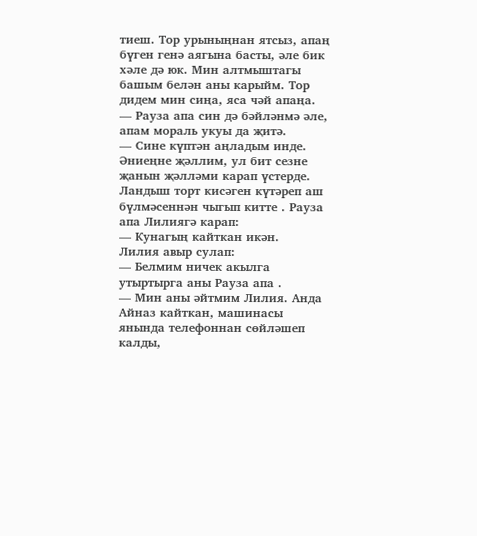тиеш. Тор урыныңнан ятсыз, апаң бүген генә аягына басты, әле бик хәле дә юк. Мин алтмыштагы башым белән аны карыйм. Тор дидем мин сиңа, яса чәй апаңа.
— Рауза апа син дә бәйләнмә әле, апам мораль укуы да җитә.
— Сине күптән аңладым инде. Әниеңне җәллим, ул бит сезне җанын җәлләми карап үстерде.
Ландыш торт кисәген күтәреп аш бүлмәсеннән чыгып китте . Рауза апа Лилиягә карап:
— Кунагың кайткан икән.
Лилия авыр сулап:
— Белмим ничек акылга утыртырга аны Рауза апа .
— Мин аны әйтмим Лилия. Анда Айназ кайткан, машинасы янында телефоннан сөйләшеп калды,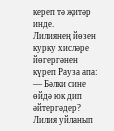кереп тә җитәр инде.
Лилиянең йөзен курку хисләре йөгергәнен күреп Рауза апа:
— Бәлки сине өйдә юк дип әйтергәдер?
Лилия уйланып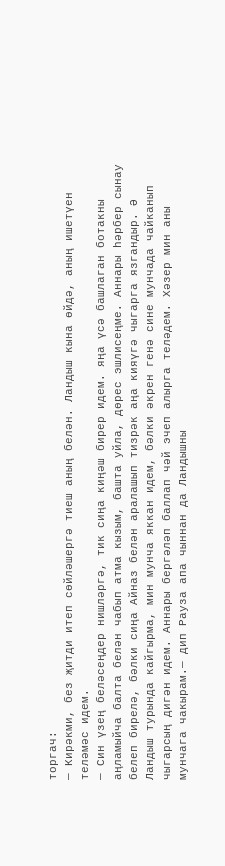торгач:
— Кирәкми, без җитди итеп сөйләшергә тиеш аның белән. Ландыш кына өйдә, аның ишетүен теләмәс идем.
— Син үзең беләсеңдер нишләргә, тик сиңа киңәш бирер идем. яңа үсә башлаган ботакны аңламыйча балта белән чабып атма кызым, башта уйла, дөрес эшлисеңме. Аннары һәрбер сынау белеп бирелә, бәлки сиңа Айназ белән аралашып тизрәк аңа кияүгә чыгарга язгандыр. Ә Ландыш турында кайгырма, мин мунча яккан идем, бәлки әкрен генә сине мунчада чайканып чыгарсың дигән идем. Аннары бергәләп баллап чәй эчеп алырга теләдем. Хәзер мин аны мунчага чакырам.— дип Рауза апа чыннан да Ландышны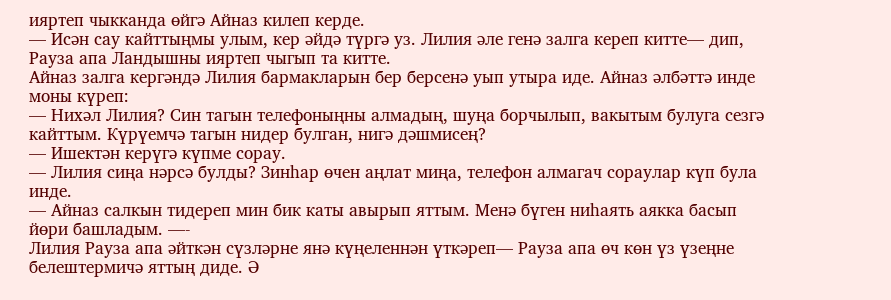ияртеп чыкканда өйгә Айназ килеп керде.
— Исән сау кайттыңмы улым, кер әйдә түргә уз. Лилия әле генә залга кереп китте— дип, Рауза апа Ландышны ияртеп чыгып та китте.
Айназ залга кергәндә Лилия бармакларын бер берсенә уып утыра иде. Айназ әлбәттә инде моны күреп:
— Нихәл Лилия? Син тагын телефоныңны алмадың, шуңа борчылып, вакытым булуга сезгә кайттым. Күрүемчә тагын нидер булган, нигә дәшмисең?
— Ишектән керүгә күпме сорау.
— Лилия сиңа нәрсә булды? Зинһар өчен аңлат миңа, телефон алмагач сораулар күп була инде.
— Айназ салкын тидереп мин бик каты авырып яттым. Менә бүген ниһаять аякка басып йөри башладым. —-
Лилия Рауза апа әйткән сүзләрне янә күңеленнән үткәреп— Рауза апа өч көн үз үзеңне белештермичә яттың диде. Ә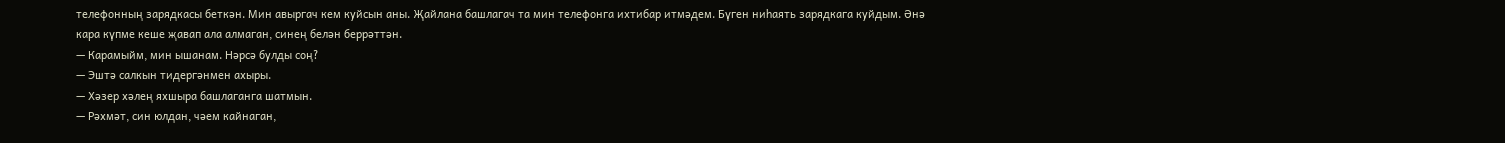телефонның зарядкасы беткән. Мин авыргач кем куйсын аны. Җайлана башлагач та мин телефонга ихтибар итмәдем. Бүген ниһаять зарядкага куйдым. Әнә кара күпме кеше җавап ала алмаган, синең белән беррәттән.
— Карамыйм, мин ышанам. Нәрсә булды соң?
— Эштә салкын тидергәнмен ахыры.
— Хәзер хәлең яхшыра башлаганга шатмын.
— Рәхмәт, син юлдан, чәем кайнаган,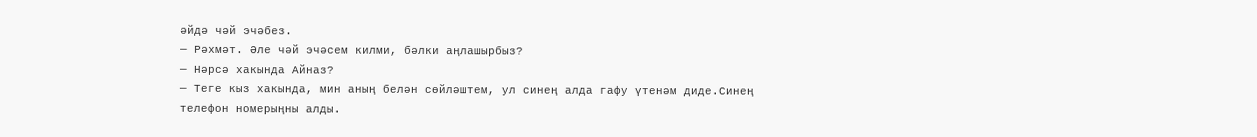әйдә чәй эчәбез.
— Рәхмәт. Әле чәй эчәсем килми, бәлки аңлашырбыз?
— Нәрсә хакында Айназ?
— Теге кыз хакында, мин аның белән сөйләштем, ул синең алда гафу үтенәм диде.Синең телефон номерыңны алды.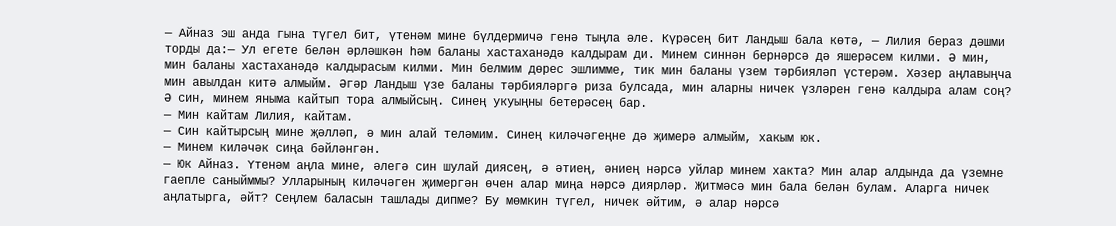— Айназ эш анда гына түгел бит, үтенәм мине бүлдермичә генә тыңла әле. Күрәсең бит Ландыш бала көтә, — Лилия бераз дәшми торды да:— Ул егете белән әрләшкән һәм баланы хастаханәдә калдырам ди. Минем синнән бернәрсә дә яшерәсем килми. Ә мин, мин баланы хастаханәдә калдырасым килми. Мин белмим дөрес эшлимме, тик мин баланы үзем тәрбияләп үстерәм. Хәзер аңлавыңча мин авылдан китә алмыйм. Әгәр Ландыш үзе баланы тәрбияләргә риза булсада, мин аларны ничек үзләрен генә калдыра алам соң? Ә син, минем яныма кайтып тора алмыйсың. Синең укуыңны бетерәсең бар.
— Мин кайтам Лилия, кайтам.
— Син кайтырсың мине җәлләп, ә мин алай теләмим. Синең киләчәгеңне дә җимерә алмыйм, хакым юк.
— Минем киләчәк сиңа бәйләнгән.
— Юк Айназ. Үтенәм аңла мине, әлегә син шулай диясең, ә әтиең, әниең нәрсә уйлар минем хакта? Мин алар алдында да үземне гаепле саныйммы? Улларының киләчәген җимергән өчен алар миңа нәрсә диярләр. Җитмәсә мин бала белән булам. Аларга ничек аңлатырга, әйт? Сеңлем баласын ташлады дипме? Бу мөмкин түгел, ничек әйтим, ә алар нәрсә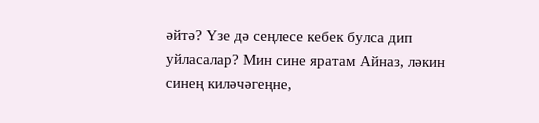әйтә? Үзе дә сеңлесе кебек булса дип уйласалар? Мин сине яратам Айназ, ләкин синең киләчәгеңне,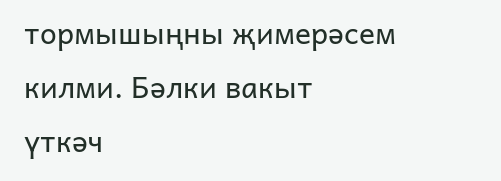тормышыңны җимерәсем килми. Бәлки вакыт үткәч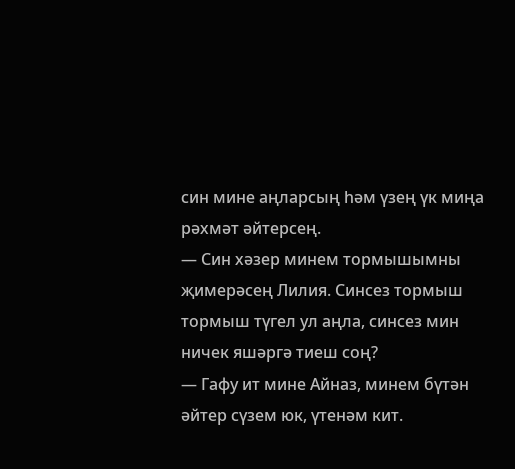син мине аңларсың һәм үзең үк миңа рәхмәт әйтерсең.
— Син хәзер минем тормышымны җимерәсең Лилия. Синсез тормыш тормыш түгел ул аңла, синсез мин ничек яшәргә тиеш соң?
— Гафу ит мине Айназ, минем бүтән әйтер сүзем юк, үтенәм кит.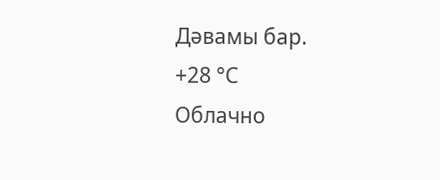Дәвамы бар.
+28 °С
Облачно